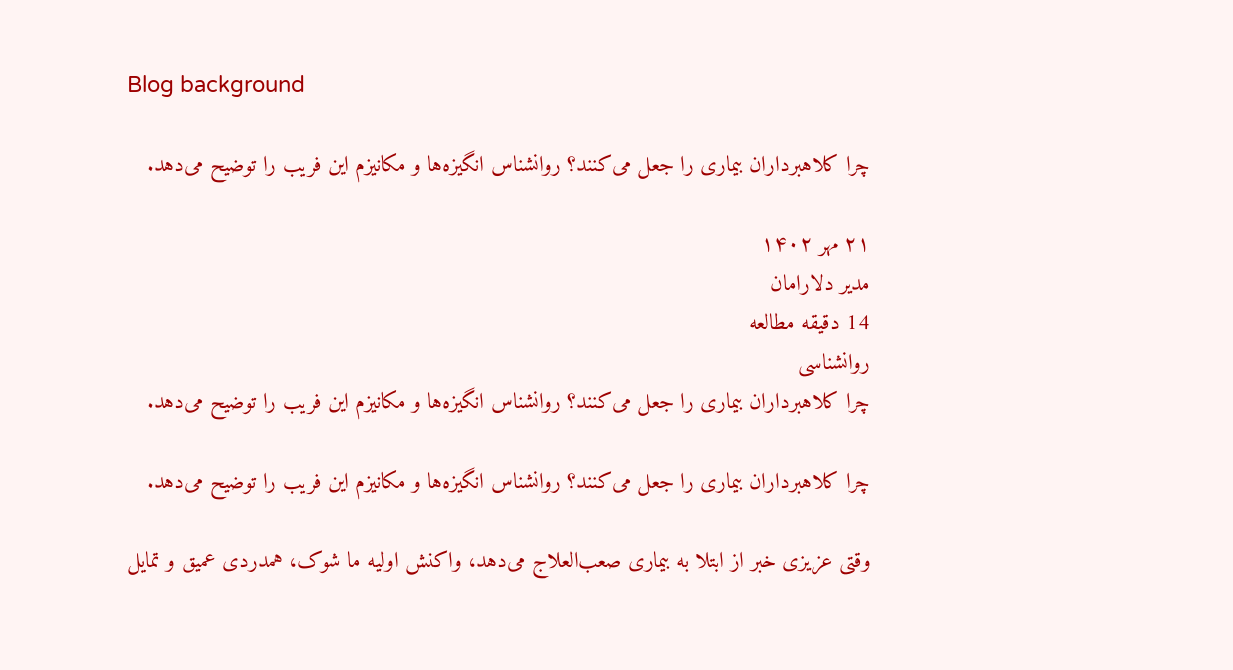Blog background

چرا کلاهبرداران بیماری را جعل می‌کنند؟ روانشناس انگیزه‌ها و مکانیزم این فریب را توضیح می‌دهد.

۲۱ مهر ۱۴۰۲
مدیر دلارامان
14 دقیقه مطالعه
روانشناسی
چرا کلاهبرداران بیماری را جعل می‌کنند؟ روانشناس انگیزه‌ها و مکانیزم این فریب را توضیح می‌دهد.

چرا کلاهبرداران بیماری را جعل می‌کنند؟ روانشناس انگیزه‌ها و مکانیزم این فریب را توضیح می‌دهد.

وقتی عزیزی خبر از ابتلا به بیماری صعب‌العلاج می‌دهد، واکنش اولیه ما شوک، همدردی عمیق و تمایل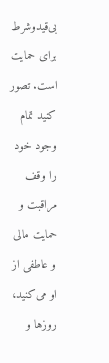بی‌قیدوشرط برای حمایت است. تصور کنید تمام وجود خود را وقف مراقبت و حمایت مالی و عاطفی از او می‌کنید، روزها و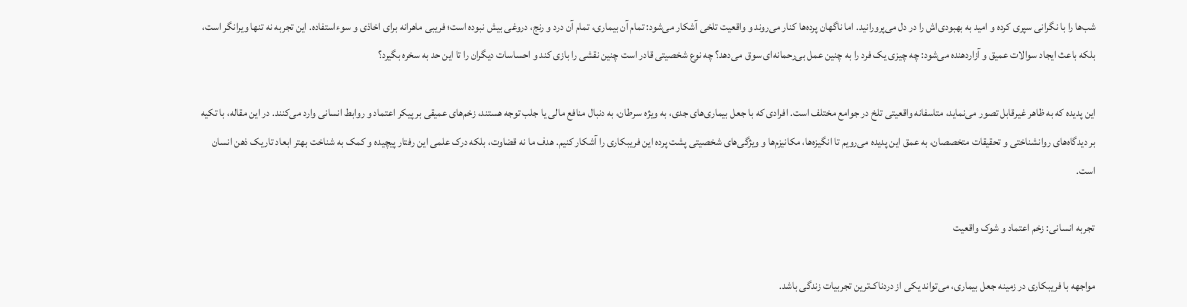شب‌ها را با نگرانی سپری کرده و امید به بهبودی‌اش را در دل می‌پرورانید. اما ناگهان پرده‌ها کنار می‌روند و واقعیت تلخی آشکار می‌شود: تمام آن بیماری، تمام آن درد و رنج، دروغی بیش نبوده است؛ فریبی ماهرانه برای اخاذی و سوءاستفاده. این تجربه نه تنها ویرانگر است، بلکه باعث ایجاد سوالات عمیق و آزاردهنده می‌شود: چه چیزی یک فرد را به چنین عمل بی‌رحمانه‌ای سوق می‌دهد؟ چه نوع شخصیتی قادر است چنین نقشی را بازی کند و احساسات دیگران را تا این حد به سخره بگیرد؟

این پدیده که به ظاهر غیرقابل تصور می‌نماید، متاسفانه واقعیتی تلخ در جوامع مختلف است. افرادی که با جعل بیماری‌های جدی، به ویژه سرطان، به دنبال منافع مالی یا جلب توجه هستند، زخم‌های عمیقی بر پیکر اعتماد و روابط انسانی وارد می‌کنند. در این مقاله، با تکیه بر دیدگاه‌های روانشناختی و تحقیقات متخصصان، به عمق این پدیده می‌رویم تا انگیزه‌ها، مکانیزم‌ها و ویژگی‌های شخصیتی پشت پرده این فریبکاری را آشکار کنیم. هدف ما نه قضاوت، بلکه درک علمی این رفتار پیچیده و کمک به شناخت بهتر ابعاد تاریک ذهن انسان است.

تجربه انسانی: زخم اعتماد و شوک واقعیت

مواجهه با فریبکاری در زمینه جعل بیماری، می‌تواند یکی از دردناک‌ترین تجربیات زندگی باشد.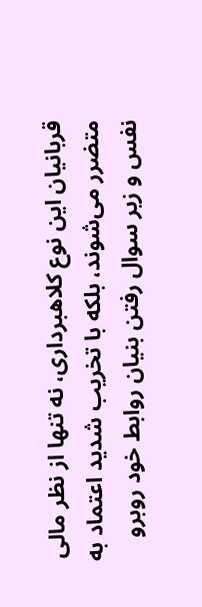قربانیان این نوع کلاهبرداری، نه تنها از نظر مالی متضرر می‌شوند، بلکه با تخریب شدید اعتماد به نفس و زیر سوال رفتن بنیان روابط خود روبرو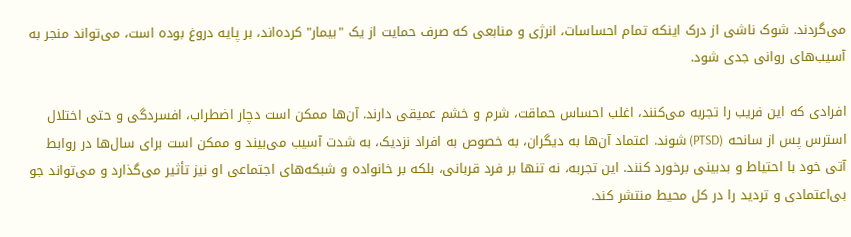می‌گردند. شوک ناشی از درک اینکه تمام احساسات، انرژی و منابعی که صرف حمایت از یک "بیمار" کرده‌اند، بر پایه دروغ بوده است، می‌تواند منجر به آسیب‌های روانی جدی شود.

افرادی که این فریب را تجربه می‌کنند، اغلب احساس حماقت، شرم و خشم عمیقی دارند. آن‌ها ممکن است دچار اضطراب، افسردگی و حتی اختلال استرس پس از سانحه (PTSD) شوند. اعتماد آن‌ها به دیگران، به خصوص به افراد نزدیک، به شدت آسیب می‌بیند و ممکن است برای سال‌ها در روابط آتی خود با احتیاط و بدبینی برخورد کنند. این تجربه، نه تنها بر فرد قربانی، بلکه بر خانواده و شبکه‌های اجتماعی او نیز تأثیر می‌گذارد و می‌تواند جو بی‌اعتمادی و تردید را در کل محیط منتشر کند.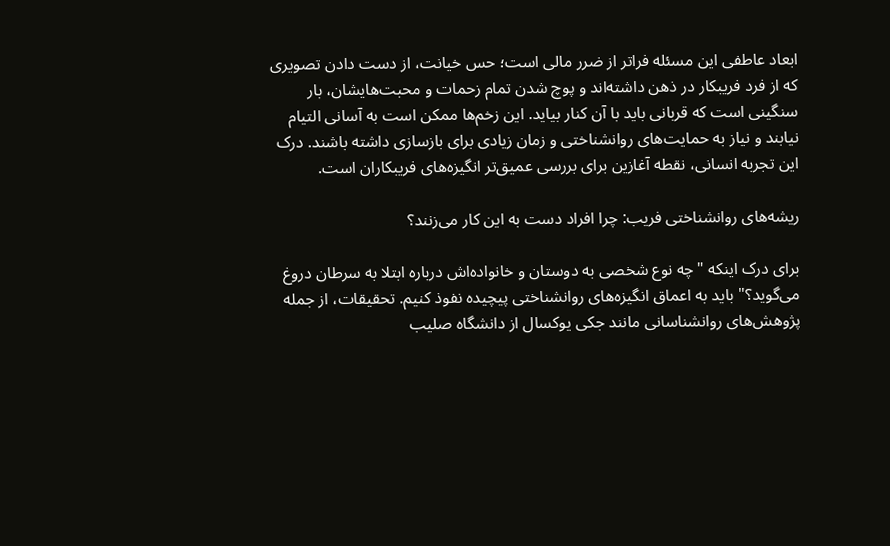ابعاد عاطفی این مسئله فراتر از ضرر مالی است؛ حس خیانت، از دست دادن تصویری که از فرد فریبکار در ذهن داشته‌اند و پوچ شدن تمام زحمات و محبت‌هایشان، بار سنگینی است که قربانی باید با آن کنار بیاید. این زخم‌ها ممکن است به آسانی التیام نیابند و نیاز به حمایت‌های روانشناختی و زمان زیادی برای بازسازی داشته باشند. درک این تجربه انسانی، نقطه آغازین برای بررسی عمیق‌تر انگیزه‌های فریبکاران است.

ریشه‌های روانشناختی فریب: چرا افراد دست به این کار می‌زنند؟

برای درک اینکه "چه نوع شخصی به دوستان و خانواده‌اش درباره ابتلا به سرطان دروغ می‌گوید؟" باید به اعماق انگیزه‌های روانشناختی پیچیده نفوذ کنیم. تحقیقات، از جمله پژوهش‌های روانشناسانی مانند جکی یوکسال از دانشگاه صلیب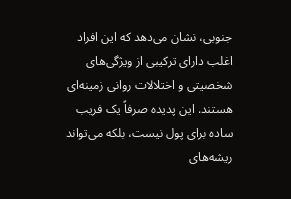جنوبی، نشان می‌دهد که این افراد اغلب دارای ترکیبی از ویژگی‌های شخصیتی و اختلالات روانی زمینه‌ای هستند. این پدیده صرفاً یک فریب ساده برای پول نیست، بلکه می‌تواند ریشه‌های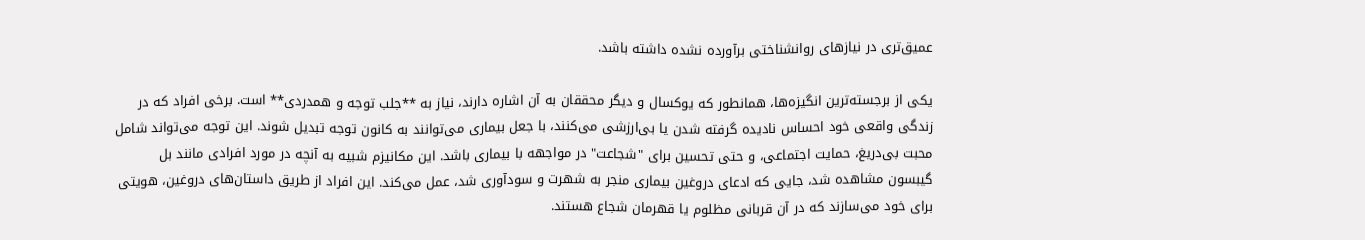عمیق‌تری در نیازهای روانشناختی برآورده نشده داشته باشد.

یکی از برجسته‌ترین انگیزه‌ها، همانطور که یوکسال و دیگر محققان به آن اشاره دارند، نیاز به **جلب توجه و همدردی** است. برخی افراد که در زندگی واقعی خود احساس نادیده گرفته شدن یا بی‌ارزشی می‌کنند، با جعل بیماری می‌توانند به کانون توجه تبدیل شوند. این توجه می‌تواند شامل محبت بی‌دریغ، حمایت اجتماعی، و حتی تحسین برای "شجاعت" در مواجهه با بیماری باشد. این مکانیزم شبیه به آنچه در مورد افرادی مانند بل گیبسون مشاهده شد، جایی که ادعای دروغین بیماری منجر به شهرت و سودآوری شد، عمل می‌کند. این افراد از طریق داستان‌های دروغین، هویتی برای خود می‌سازند که در آن قربانی مظلوم یا قهرمان شجاع هستند.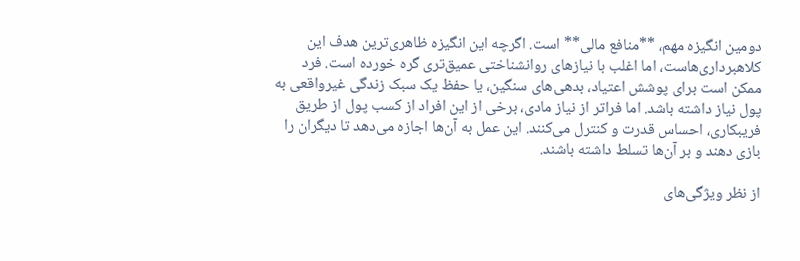دومین انگیزه مهم، **منافع مالی** است. اگرچه این انگیزه ظاهری‌ترین هدف این کلاهبرداری‌هاست، اما اغلب با نیازهای روانشناختی عمیق‌تری گره خورده است. فرد ممکن است برای پوشش اعتیاد، بدهی‌های سنگین، یا حفظ یک سبک زندگی غیرواقعی به پول نیاز داشته باشد. اما فراتر از نیاز مادی، برخی از این افراد از کسب پول از طریق فریبکاری، احساس قدرت و کنترل می‌کنند. این عمل به آن‌ها اجازه می‌دهد تا دیگران را بازی دهند و بر آن‌ها تسلط داشته باشند.

از نظر ویژگی‌های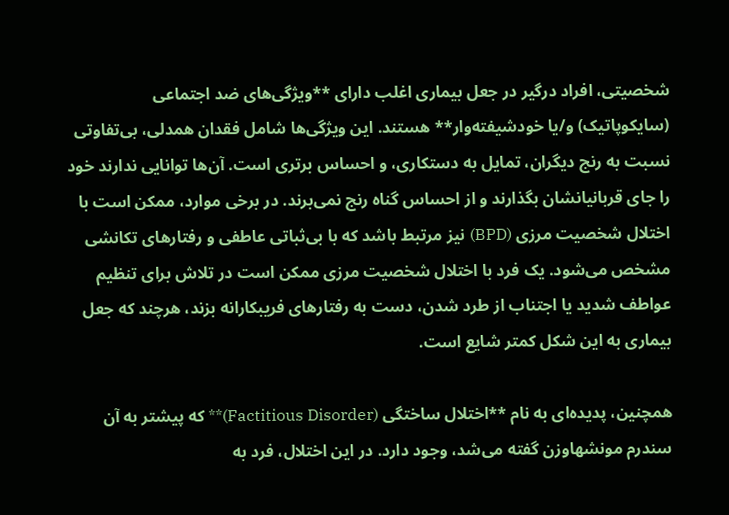شخصیتی، افراد درگیر در جعل بیماری اغلب دارای **ویژگی‌های ضد اجتماعی (سایکوپاتیک) و/یا خودشیفته‌وار** هستند. این ویژگی‌ها شامل فقدان همدلی، بی‌تفاوتی نسبت به رنج دیگران، تمایل به دستکاری، و احساس برتری است. آن‌ها توانایی ندارند خود را جای قربانیانشان بگذارند و از احساس گناه رنج نمی‌برند. در برخی موارد، ممکن است با اختلال شخصیت مرزی (BPD) نیز مرتبط باشد که با بی‌ثباتی عاطفی و رفتارهای تکانشی مشخص می‌شود. یک فرد با اختلال شخصیت مرزی ممکن است در تلاش برای تنظیم عواطف شدید یا اجتناب از طرد شدن، دست به رفتارهای فریبکارانه بزند، هرچند که جعل بیماری به این شکل کمتر شایع است.

همچنین، پدیده‌ای به نام **اختلال ساختگی (Factitious Disorder)** که پیشتر به آن سندرم مونشهاوزن گفته می‌شد، وجود دارد. در این اختلال، فرد به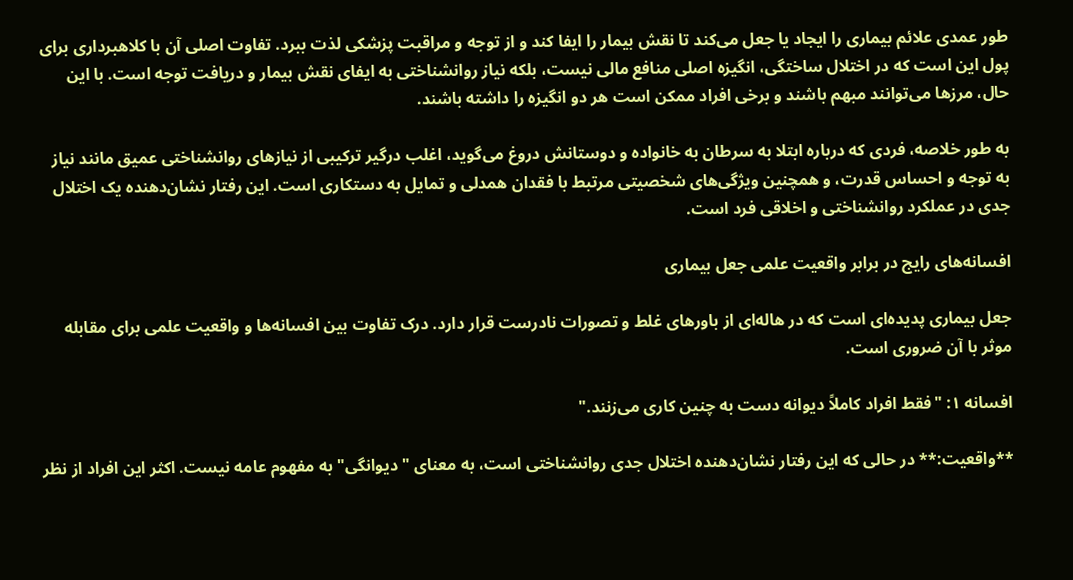طور عمدی علائم بیماری را ایجاد یا جعل می‌کند تا نقش بیمار را ایفا کند و از توجه و مراقبت پزشکی لذت ببرد. تفاوت اصلی آن با کلاهبرداری برای پول این است که در اختلال ساختگی، انگیزه اصلی منافع مالی نیست، بلکه نیاز روانشناختی به ایفای نقش بیمار و دریافت توجه است. با این حال، مرزها می‌توانند مبهم باشند و برخی افراد ممکن است هر دو انگیزه را داشته باشند.

به طور خلاصه، فردی که درباره ابتلا به سرطان به خانواده و دوستانش دروغ می‌گوید، اغلب درگیر ترکیبی از نیازهای روانشناختی عمیق مانند نیاز به توجه و احساس قدرت، و همچنین ویژگی‌های شخصیتی مرتبط با فقدان همدلی و تمایل به دستکاری است. این رفتار نشان‌دهنده یک اختلال جدی در عملکرد روانشناختی و اخلاقی فرد است.

افسانه‌های رایج در برابر واقعیت علمی جعل بیماری

جعل بیماری پدیده‌ای است که در هاله‌ای از باورهای غلط و تصورات نادرست قرار دارد. درک تفاوت بین افسانه‌ها و واقعیت علمی برای مقابله موثر با آن ضروری است.

افسانه ۱: "فقط افراد کاملاً دیوانه دست به چنین کاری می‌زنند."

**واقعیت:** در حالی که این رفتار نشان‌دهنده اختلال جدی روانشناختی است، به معنای "دیوانگی" به مفهوم عامه نیست. اکثر این افراد از نظر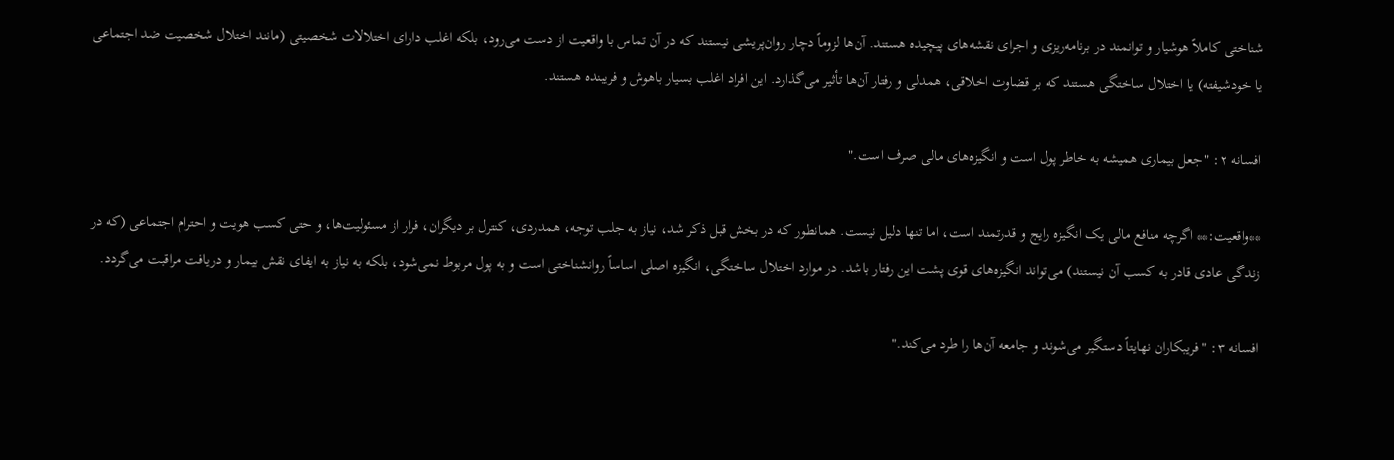شناختی کاملاً هوشیار و توانمند در برنامه‌ریزی و اجرای نقشه‌های پیچیده هستند. آن‌ها لزوماً دچار روان‌پریشی نیستند که در آن تماس با واقعیت از دست می‌رود، بلکه اغلب دارای اختلالات شخصیتی (مانند اختلال شخصیت ضد اجتماعی یا خودشیفته) یا اختلال ساختگی هستند که بر قضاوت اخلاقی، همدلی و رفتار آن‌ها تأثیر می‌گذارد. این افراد اغلب بسیار باهوش و فریبنده هستند.

افسانه ۲: "جعل بیماری همیشه به خاطر پول است و انگیزه‌های مالی صرف است."

**واقعیت:** اگرچه منافع مالی یک انگیزه رایج و قدرتمند است، اما تنها دلیل نیست. همانطور که در بخش قبل ذکر شد، نیاز به جلب توجه، همدردی، کنترل بر دیگران، فرار از مسئولیت‌ها، و حتی کسب هویت و احترام اجتماعی (که در زندگی عادی قادر به کسب آن نیستند) می‌تواند انگیزه‌های قوی پشت این رفتار باشد. در موارد اختلال ساختگی، انگیزه اصلی اساساً روانشناختی است و به پول مربوط نمی‌شود، بلکه به نیاز به ایفای نقش بیمار و دریافت مراقبت می‌گردد.

افسانه ۳: "فریبکاران نهایتاً دستگیر می‌شوند و جامعه آن‌ها را طرد می‌کند."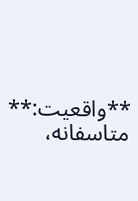**واقعیت:** متاسفانه،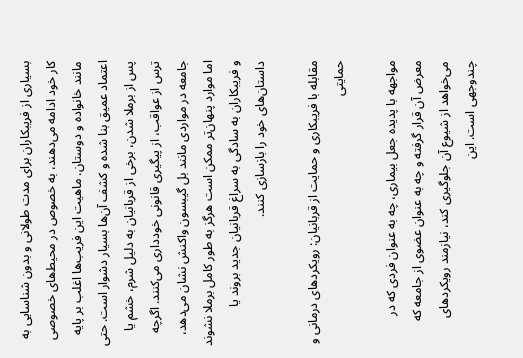بسیاری از فریبکاران برای مدت طولانی و بدون شناسایی به کار خود ادامه می‌دهند، به خصوص در محیط‌های خصوصی مانند خانواده و دوستان. ماهیت این فریب‌ها اغلب بر پایه اعتماد عمیق بنا شده و کشف آن‌ها بسیار دشوار است. حتی پس از برملا شدن، برخی از قربانیان به دلیل شرم، خشم یا ترس از عواقب، از پیگیری قانونی خودداری می‌کنند. اگرچه جامعه در مواردی مانند بل گیبسون واکنش نشان می‌دهد، اما موارد پنهان‌تر ممکن است هرگز به طور کامل برملا نشوند و فریبکاران به سادگی به سراغ قربانیان جدید بروند یا داستان‌های خود را بازسازی کنند.

مقابله با فریبکاری و حمایت از قربانیان: رویکردهای درمانی و حمایتی

مواجهه با پدیده جعل بیماری، چه به عنوان فردی که در معرض آن قرار گرفته و چه به عنوان عضوی از جامعه که می‌خواهد از شیوع آن جلوگیری کند، نیازمند رویکردهای چندوجهی است. این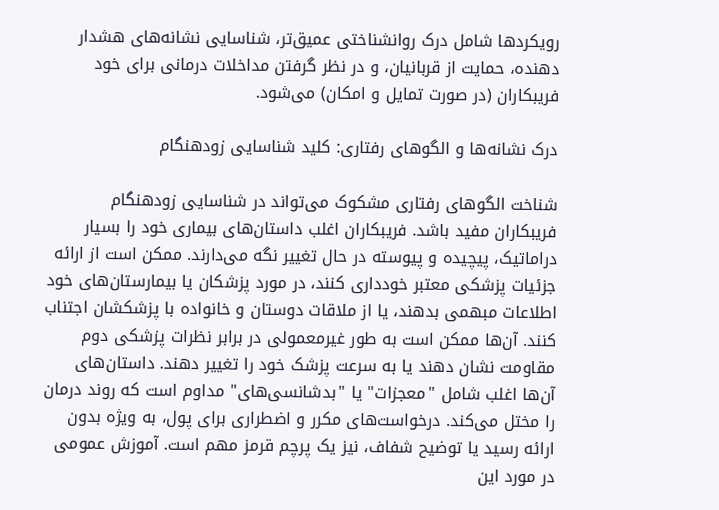رویکردها شامل درک روانشناختی عمیق‌تر، شناسایی نشانه‌های هشدار دهنده، حمایت از قربانیان، و در نظر گرفتن مداخلات درمانی برای خود فریبکاران (در صورت تمایل و امکان) می‌شود.

درک نشانه‌ها و الگوهای رفتاری: کلید شناسایی زودهنگام

شناخت الگوهای رفتاری مشکوک می‌تواند در شناسایی زودهنگام فریبکاران مفید باشد. فریبکاران اغلب داستان‌های بیماری خود را بسیار دراماتیک، پیچیده و پیوسته در حال تغییر نگه می‌دارند. ممکن است از ارائه جزئیات پزشکی معتبر خودداری کنند، در مورد پزشکان یا بیمارستان‌های خود اطلاعات مبهمی بدهند، یا از ملاقات دوستان و خانواده با پزشکشان اجتناب کنند. آن‌ها ممکن است به طور غیرمعمولی در برابر نظرات پزشکی دوم مقاومت نشان دهند یا به سرعت پزشک خود را تغییر دهند. داستان‌های آن‌ها اغلب شامل "معجزات" یا "بدشانسی‌های" مداوم است که روند درمان را مختل می‌کند. درخواست‌های مکرر و اضطراری برای پول، به ویژه بدون ارائه رسید یا توضیح شفاف، نیز یک پرچم قرمز مهم است. آموزش عمومی در مورد این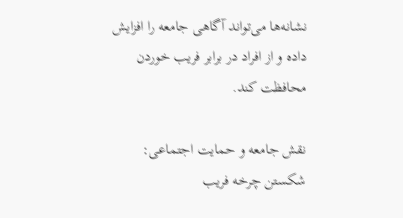نشانه‌ها می‌تواند آگاهی جامعه را افزایش داده و از افراد در برابر فریب خوردن محافظت کند.

نقش جامعه و حمایت اجتماعی: شکستن چرخه فریب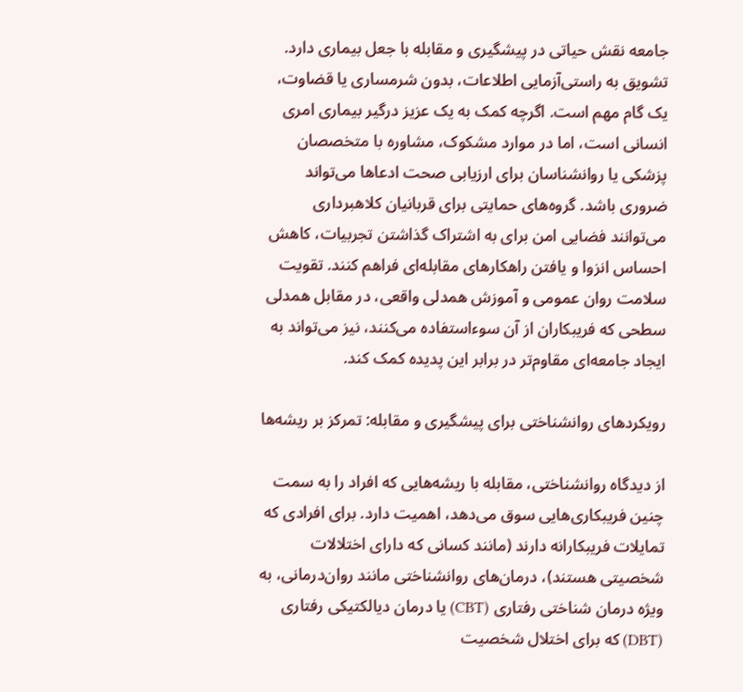جامعه نقش حیاتی در پیشگیری و مقابله با جعل بیماری دارد. تشویق به راستی‌آزمایی اطلاعات، بدون شرمساری یا قضاوت، یک گام مهم است. اگرچه کمک به یک عزیز درگیر بیماری امری انسانی است، اما در موارد مشکوک، مشاوره با متخصصان پزشکی یا روانشناسان برای ارزیابی صحت ادعاها می‌تواند ضروری باشد. گروه‌های حمایتی برای قربانیان کلاهبرداری می‌توانند فضایی امن برای به اشتراک گذاشتن تجربیات، کاهش احساس انزوا و یافتن راهکارهای مقابله‌ای فراهم کنند. تقویت سلامت روان عمومی و آموزش همدلی واقعی، در مقابل همدلی سطحی که فریبکاران از آن سوءاستفاده می‌کنند، نیز می‌تواند به ایجاد جامعه‌ای مقاوم‌تر در برابر این پدیده کمک کند.

رویکردهای روانشناختی برای پیشگیری و مقابله: تمرکز بر ریشه‌ها

از دیدگاه روانشناختی، مقابله با ریشه‌هایی که افراد را به سمت چنین فریبکاری‌هایی سوق می‌دهد، اهمیت دارد. برای افرادی که تمایلات فریبکارانه دارند (مانند کسانی که دارای اختلالات شخصیتی هستند)، درمان‌های روانشناختی مانند روان‌درمانی، به ویژه درمان شناختی رفتاری (CBT) یا درمان دیالکتیکی رفتاری (DBT) که برای اختلال شخصیت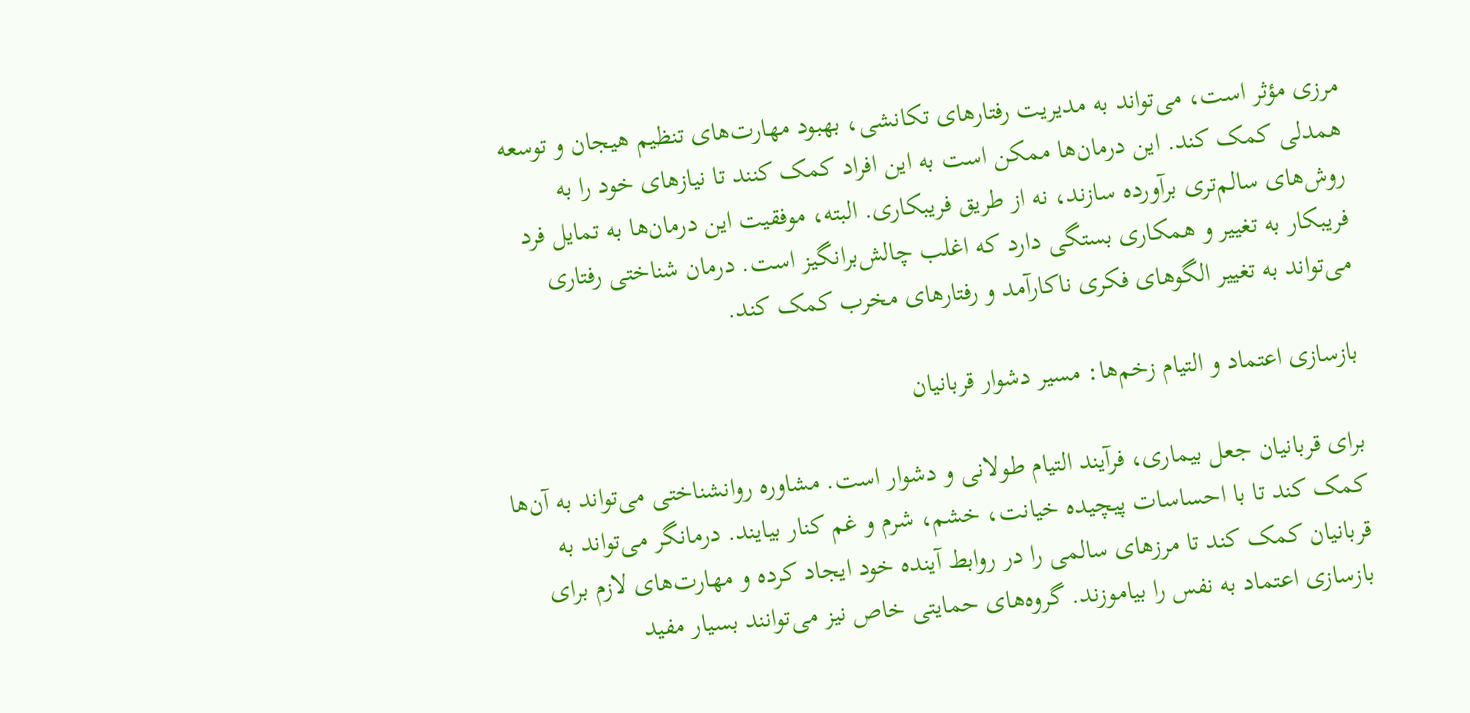مرزی مؤثر است، می‌تواند به مدیریت رفتارهای تکانشی، بهبود مهارت‌های تنظیم هیجان و توسعه همدلی کمک کند. این درمان‌ها ممکن است به این افراد کمک کنند تا نیازهای خود را به روش‌های سالم‌تری برآورده سازند، نه از طریق فریبکاری. البته، موفقیت این درمان‌ها به تمایل فرد فریبکار به تغییر و همکاری بستگی دارد که اغلب چالش‌برانگیز است. درمان شناختی رفتاری می‌تواند به تغییر الگوهای فکری ناکارآمد و رفتارهای مخرب کمک کند.

بازسازی اعتماد و التیام زخم‌ها: مسیر دشوار قربانیان

برای قربانیان جعل بیماری، فرآیند التیام طولانی و دشوار است. مشاوره روانشناختی می‌تواند به آن‌ها کمک کند تا با احساسات پیچیده خیانت، خشم، شرم و غم کنار بیایند. درمانگر می‌تواند به قربانیان کمک کند تا مرزهای سالمی را در روابط آینده خود ایجاد کرده و مهارت‌های لازم برای بازسازی اعتماد به نفس را بیاموزند. گروه‌های حمایتی خاص نیز می‌توانند بسیار مفید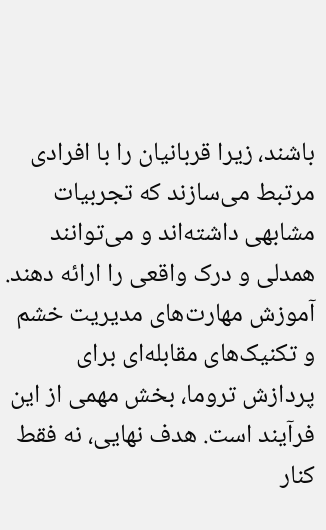باشند، زیرا قربانیان را با افرادی مرتبط می‌سازند که تجربیات مشابهی داشته‌اند و می‌توانند همدلی و درک واقعی را ارائه دهند. آموزش مهارت‌های مدیریت خشم و تکنیک‌های مقابله‌ای برای پردازش تروما، بخش مهمی از این فرآیند است. هدف نهایی، نه فقط کنار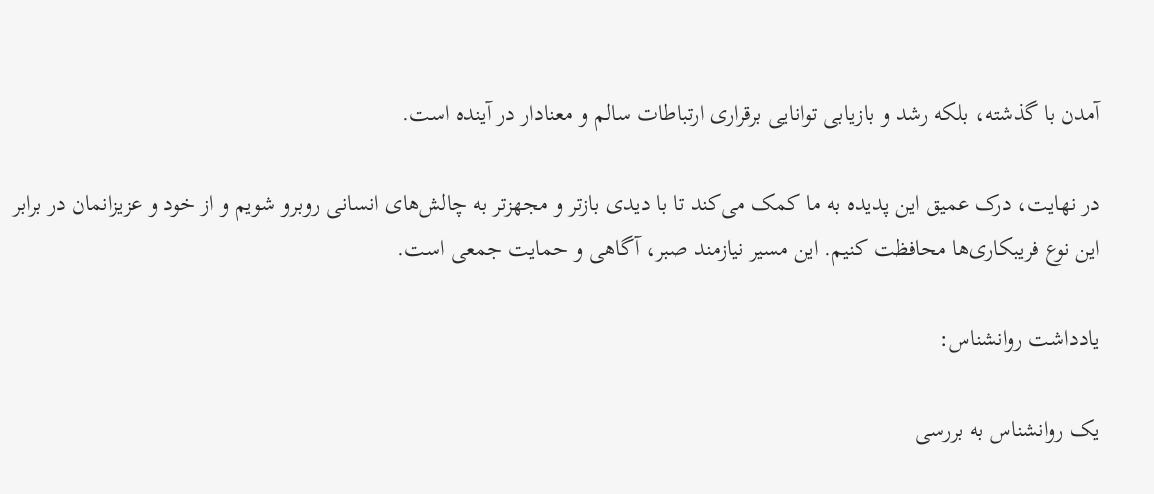آمدن با گذشته، بلکه رشد و بازیابی توانایی برقراری ارتباطات سالم و معنادار در آینده است.

در نهایت، درک عمیق این پدیده به ما کمک می‌کند تا با دیدی بازتر و مجهزتر به چالش‌های انسانی روبرو شویم و از خود و عزیزانمان در برابر این نوع فریبکاری‌ها محافظت کنیم. این مسیر نیازمند صبر، آگاهی و حمایت جمعی است.

یادداشت روانشناس:

یک روانشناس به بررسی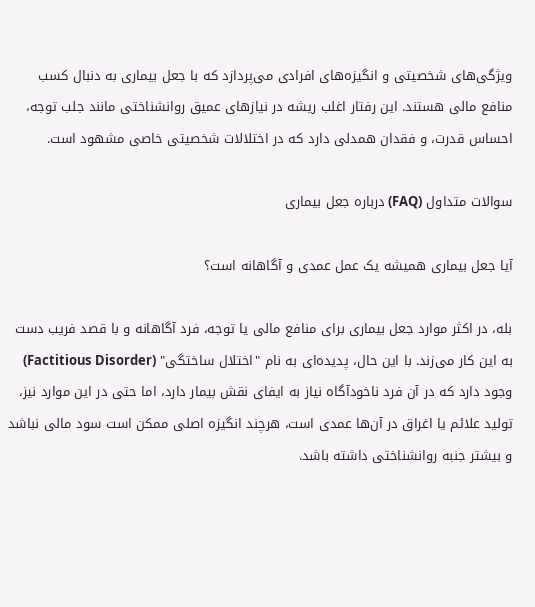ویژگی‌های شخصیتی و انگیزه‌های افرادی می‌پردازد که با جعل بیماری به دنبال کسب منافع مالی هستند. این رفتار اغلب ریشه در نیازهای عمیق روانشناختی مانند جلب توجه، احساس قدرت، و فقدان همدلی دارد که در اختلالات شخصیتی خاصی مشهود است.

سوالات متداول (FAQ) درباره جعل بیماری

آیا جعل بیماری همیشه یک عمل عمدی و آگاهانه است؟

بله، در اکثر موارد جعل بیماری برای منافع مالی یا توجه، فرد آگاهانه و با قصد فریب دست به این کار می‌زند. با این حال، پدیده‌ای به نام "اختلال ساختگی" (Factitious Disorder) وجود دارد که در آن فرد ناخودآگاه نیاز به ایفای نقش بیمار دارد، اما حتی در این موارد نیز، تولید علائم یا اغراق در آن‌ها عمدی است، هرچند انگیزه اصلی ممکن است سود مالی نباشد و بیشتر جنبه روانشناختی داشته باشد.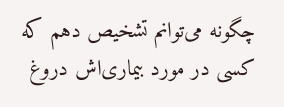چگونه می‌توانم تشخیص دهم که کسی در مورد بیماری‌اش دروغ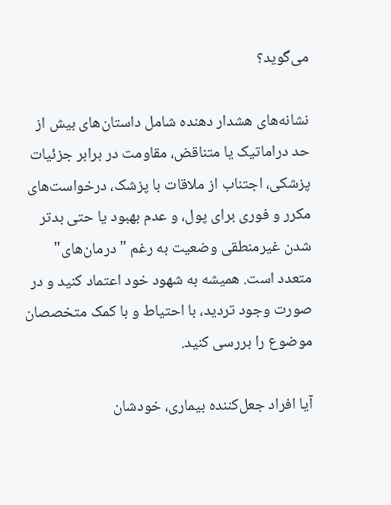می‌گوید؟

نشانه‌های هشدار دهنده شامل داستان‌های بیش از حد دراماتیک یا متناقض، مقاومت در برابر جزئیات پزشکی، اجتناب از ملاقات با پزشک، درخواست‌های مکرر و فوری برای پول، و عدم بهبود یا حتی بدتر شدن غیرمنطقی وضعیت به رغم "درمان‌های" متعدد است. همیشه به شهود خود اعتماد کنید و در صورت وجود تردید، با احتیاط و با کمک متخصصان موضوع را بررسی کنید.

آیا افراد جعل‌کننده بیماری، خودشان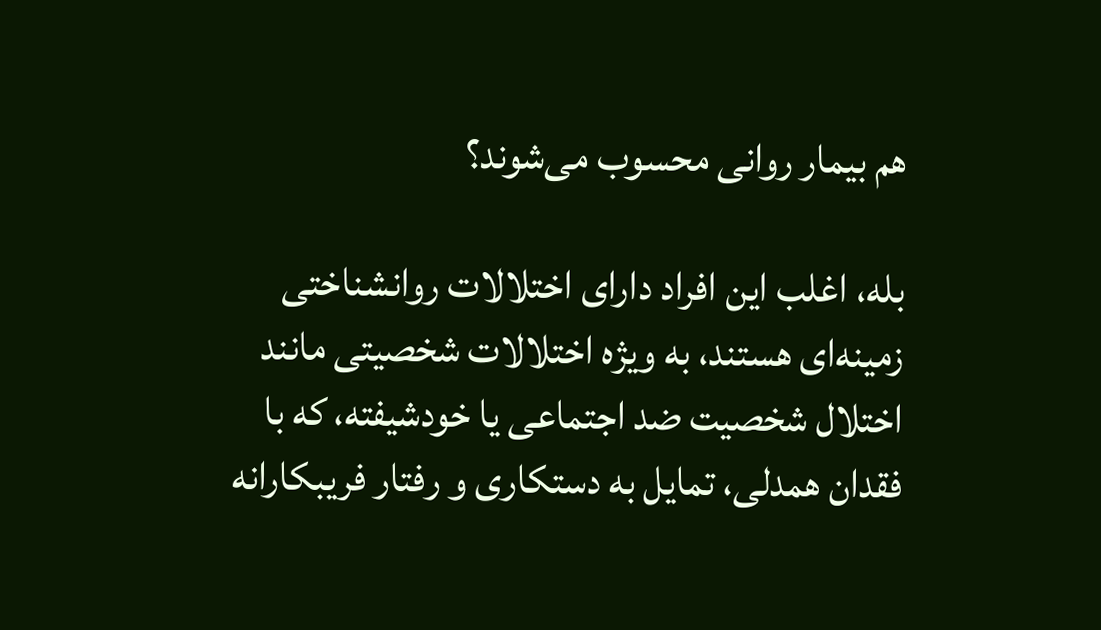هم بیمار روانی محسوب می‌شوند؟

بله، اغلب این افراد دارای اختلالات روانشناختی زمینه‌ای هستند، به ویژه اختلالات شخصیتی مانند اختلال شخصیت ضد اجتماعی یا خودشیفته، که با فقدان همدلی، تمایل به دستکاری و رفتار فریبکارانه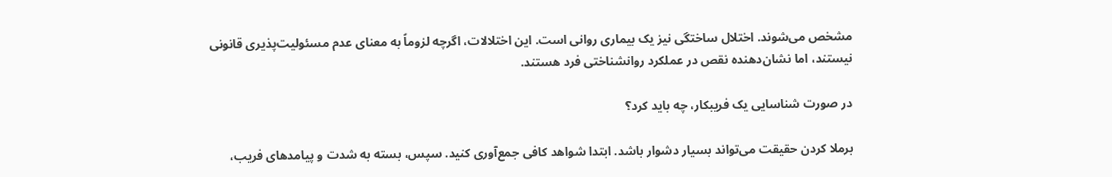مشخص می‌شوند. اختلال ساختگی نیز یک بیماری روانی است. این اختلالات، اگرچه لزوماً به معنای عدم مسئولیت‌پذیری قانونی نیستند، اما نشان‌دهنده نقص در عملکرد روانشناختی فرد هستند.

در صورت شناسایی یک فریبکار، چه باید کرد؟

برملا کردن حقیقت می‌تواند بسیار دشوار باشد. ابتدا شواهد کافی جمع‌آوری کنید. سپس، بسته به شدت و پیامدهای فریب،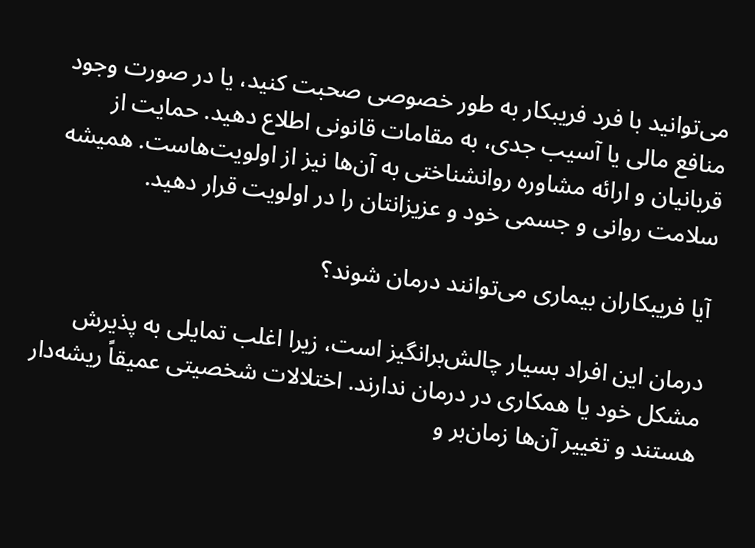می‌توانید با فرد فریبکار به طور خصوصی صحبت کنید، یا در صورت وجود منافع مالی یا آسیب جدی، به مقامات قانونی اطلاع دهید. حمایت از قربانیان و ارائه مشاوره روانشناختی به آن‌ها نیز از اولویت‌هاست. همیشه سلامت روانی و جسمی خود و عزیزانتان را در اولویت قرار دهید.

آیا فریبکاران بیماری می‌توانند درمان شوند؟

درمان این افراد بسیار چالش‌برانگیز است، زیرا اغلب تمایلی به پذیرش مشکل خود یا همکاری در درمان ندارند. اختلالات شخصیتی عمیقاً ریشه‌دار هستند و تغییر آن‌ها زمان‌بر و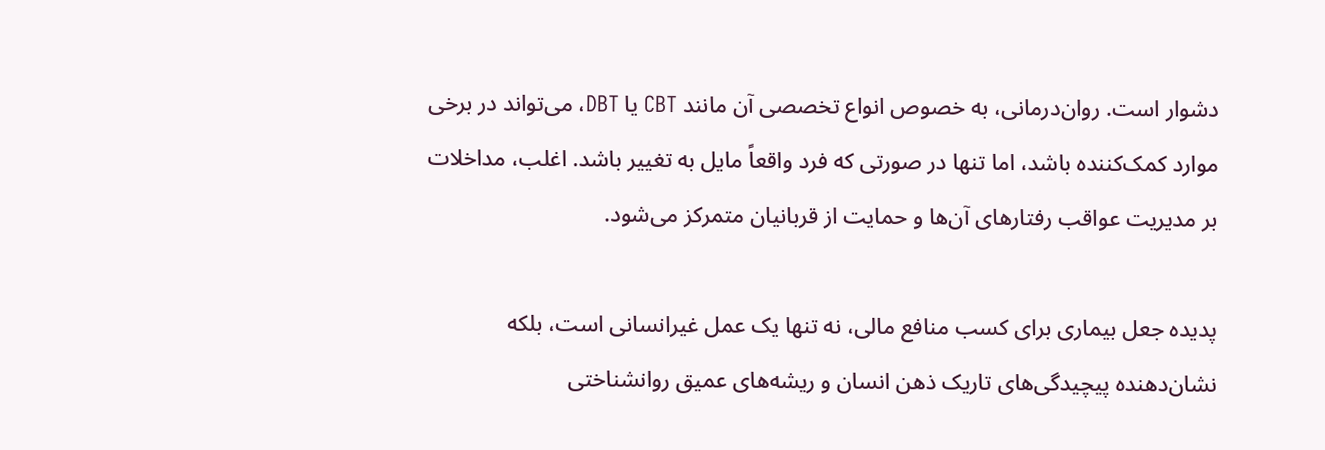دشوار است. روان‌درمانی، به خصوص انواع تخصصی آن مانند CBT یا DBT، می‌تواند در برخی موارد کمک‌کننده باشد، اما تنها در صورتی که فرد واقعاً مایل به تغییر باشد. اغلب، مداخلات بر مدیریت عواقب رفتارهای آن‌ها و حمایت از قربانیان متمرکز می‌شود.

پدیده جعل بیماری برای کسب منافع مالی، نه تنها یک عمل غیرانسانی است، بلکه نشان‌دهنده پیچیدگی‌های تاریک ذهن انسان و ریشه‌های عمیق روانشناختی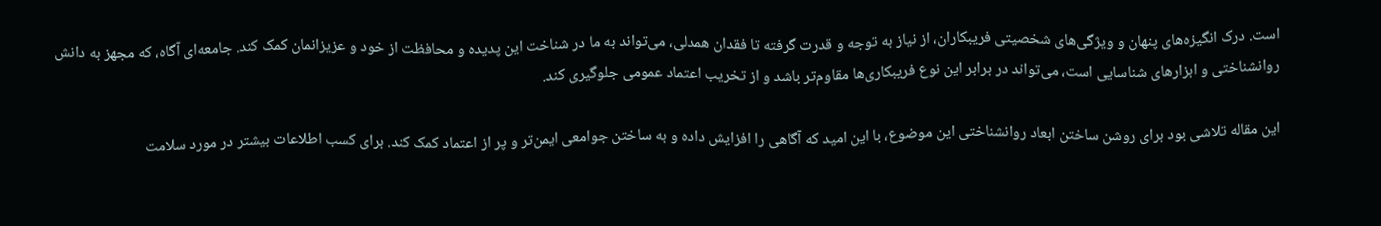است. درک انگیزه‌های پنهان و ویژگی‌های شخصیتی فریبکاران، از نیاز به توجه و قدرت گرفته تا فقدان همدلی، می‌تواند به ما در شناخت این پدیده و محافظت از خود و عزیزانمان کمک کند. جامعه‌ای آگاه، که مجهز به دانش روانشناختی و ابزارهای شناسایی است، می‌تواند در برابر این نوع فریبکاری‌ها مقاوم‌تر باشد و از تخریب اعتماد عمومی جلوگیری کند.

این مقاله تلاشی بود برای روشن ساختن ابعاد روانشناختی این موضوع، با این امید که آگاهی را افزایش داده و به ساختن جوامعی ایمن‌تر و پر از اعتماد کمک کند. برای کسب اطلاعات بیشتر در مورد سلامت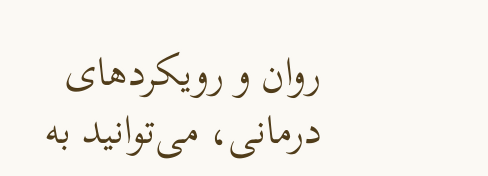روان و رویکردهای درمانی، می‌توانید به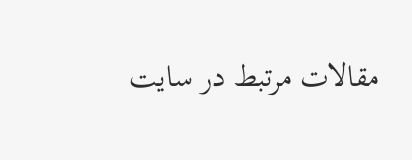مقالات مرتبط در سایت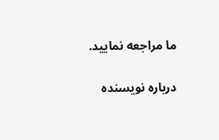ما مراجعه نمایید.

درباره نویسنده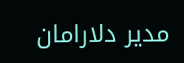مدیر دلارامان